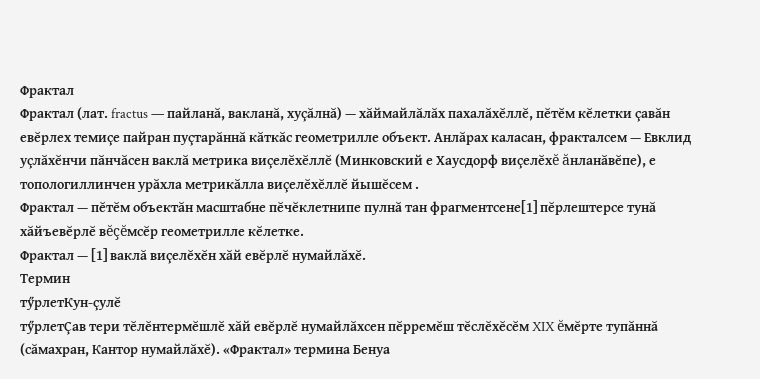Фрактал
Фрактал (лат. fractus — пайланă, вакланă, хуçăлнă) — хăймайлăлăх пахалăхĕллĕ, пĕтĕм кĕлетки çавăн евĕрлех темиçе пайран пуçтарăннă кăткăс геометрилле объект. Анлăрах каласан, фракталсем — Евклид уçлăхĕнчи пăнчăсен ваклă метрика виçелĕхĕллĕ (Минковский е Хаусдорф виçелĕхĕ ăнланăвĕпе), е топологиллинчен урăхла метрикăлла виçелĕхĕллĕ йышĕсем .
Фрактал — пĕтĕм объектăн масштабне пĕчĕклетнипе пулнă тан фрагментсене[1] пĕрлештерсе тунă хăйъевĕрлĕ вĕçĕмсĕр геометрилле кĕлетке.
Фрактал — [1] ваклă виçелĕхĕн хăй евĕрлĕ нумайлăхĕ.
Термин
тӳрлетКун-çулĕ
тӳрлетÇав тери тĕлĕнтермĕшлĕ хăй евĕрлĕ нумайлăхсен пĕрремĕш тĕслĕхĕсĕм XIX ĕмĕрте тупăннă (сăмахран, Кантор нумайлăхĕ). «Фрактал» термина Бенуа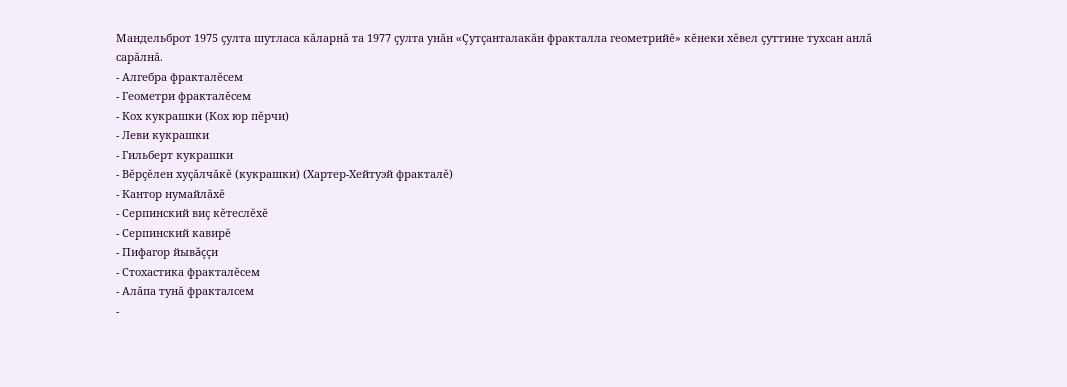Мандельброт 1975 çулта шутласа кăларнă та 1977 çулта унăн «Çутçанталакăн фракталла геометрийĕ» кĕнеки хĕвел çуттине тухсан анлă сарăлнă.
- Алгебра фракталĕсем
- Геометри фракталĕсем
- Кох кукрашки (Кох юр пĕрчи)
- Леви кукрашки
- Гильберт кукрашки
- Вĕрçĕлен хуçăлчăкĕ (кукрашки) (Хартер-Хейтуэй фракталĕ)
- Кантор нумайлăхĕ
- Серпинский виç кĕтеслĕхĕ
- Серпинский кавирĕ
- Пифагор йывăççи
- Стохастика фракталĕсем
- Алăпа тунă фракталсем
-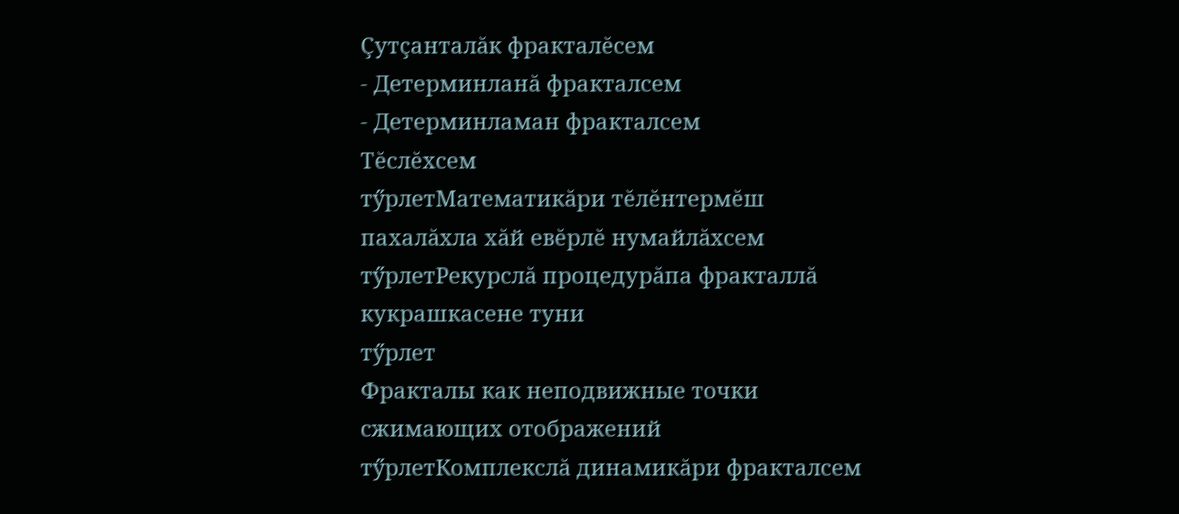Çутçанталăк фракталĕсем
- Детерминланă фракталсем
- Детерминламан фракталсем
Тĕслĕхсем
тӳрлетМатематикăри тĕлĕнтермĕш пахалăхла хăй евĕрлĕ нумайлăхсем
тӳрлетРекурслă процедурăпа фракталлă кукрашкасене туни
тӳрлет
Фракталы как неподвижные точки сжимающих отображений
тӳрлетКомплекслă динамикăри фракталсем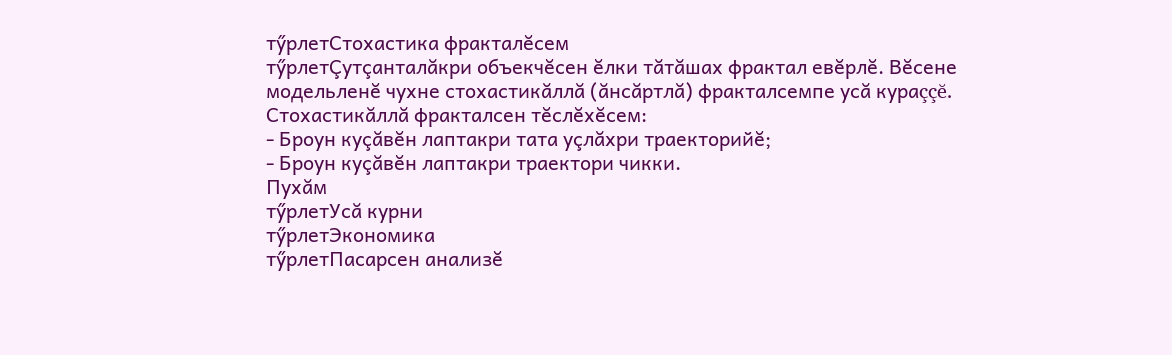тӳрлетСтохастика фракталĕсем
тӳрлетÇутçанталăкри объекчĕсен ĕлки тăтăшах фрактал евĕрлĕ. Вĕсене модельленĕ чухне стохастикăллă (ăнсăртлă) фракталсемпе усă кураççĕ. Стохастикăллă фракталсен тĕслĕхĕсем:
- Броун куçăвĕн лаптакри тата уçлăхри траекторийĕ;
- Броун куçăвĕн лаптакри траектори чикки.
Пухăм
тӳрлетУсă курни
тӳрлетЭкономика
тӳрлетПасарсен анализĕ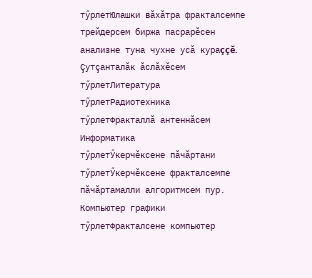тӳрлетЮлашки вăхăтра фракталсемпе трейдерсем биржа пасрарĕсен анализне туна чухне усă кураççĕ.
Çутçанталăк ăслăхĕсем
тӳрлетЛитература
тӳрлетРадиотехника
тӳрлетФракталлă антеннăсем
Информатика
тӳрлетӲкерчĕксене пăчăртани
тӳрлетӲкерчĕксене фракталсемпе пăчăртамалли алгоритмсем пур.
Компьютер графики
тӳрлетФракталсене компьютер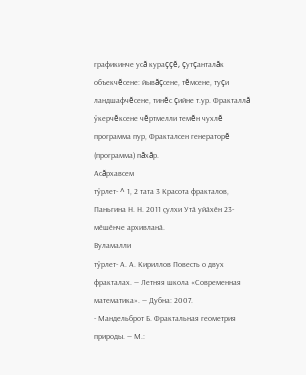графикинче усă кураççĕ, çутçанталăк объекчĕсене: йывăçсене, тĕмсене, туçи ландшафчĕсене, тинĕс çийне т.ур. Фракталлă ӳкерчĕксене чĕртмелли темĕн чухлĕ программа пур, Фракталсен генераторĕ (программа) пăхăр.
Асăрхавсем
тӳрлет- ^ 1, 2 тата 3 Красота фракталов, Паньгина Н. Н. 2011 ҫулхи Утӑ уйӑхӗн 23-мӗшӗнче архивланӑ.
Вуламалли
тӳрлет- А. А. Кириллов Повесть о двух фракталах. — Летняя школа «Современная математика». — Дубна: 2007.
- Мандельброт Б. Фрактальная геометрия природы. — М.: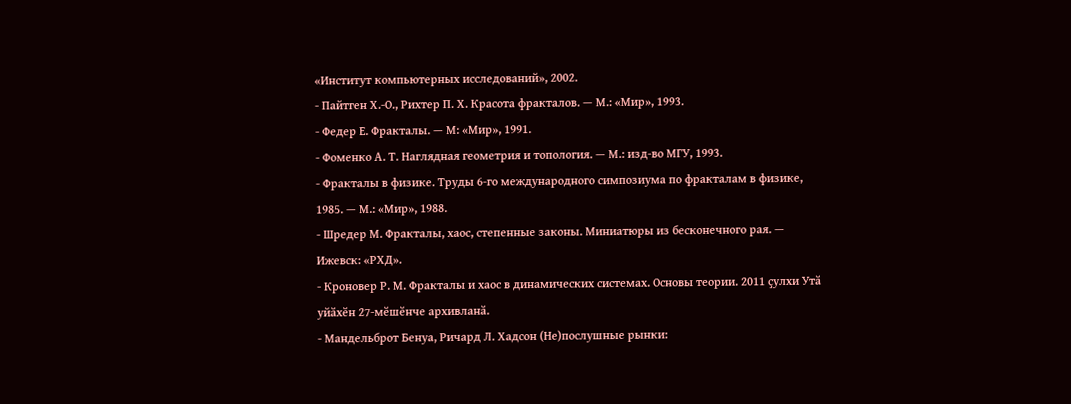«Институт компьютерных исследований», 2002.
- Пайтген Х.-О., Рихтер П. Х. Красота фракталов. — М.: «Мир», 1993.
- Федер Е. Фракталы. — М: «Мир», 1991.
- Фоменко А. Т. Наглядная геометрия и топология. — М.: изд-во МГУ, 1993.
- Фракталы в физике. Труды 6-го международного симпозиума по фракталам в физике, 1985. — М.: «Мир», 1988.
- Шредер М. Фракталы, хаос, степенные законы. Миниатюры из бесконечного рая. — Ижевск: «РХД».
- Кроновер Р. М. Фракталы и хаос в динамических системах. Основы теории. 2011 ҫулхи Утӑ уйӑхӗн 27-мӗшӗнче архивланӑ.
- Мандельброт Бенуа, Ричард Л. Хадсон (Не)послушные рынки: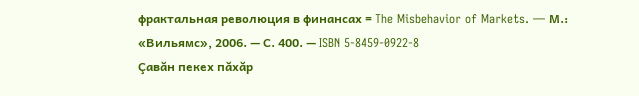фрактальная революция в финансах = The Misbehavior of Markets. — М.: «Вильямс», 2006. — С. 400. — ISBN 5-8459-0922-8
Çавăн пекех пăхăр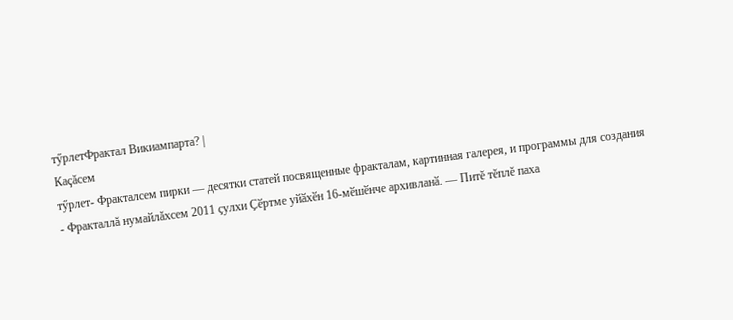тӳрлетФрактал Викиампарта? |
Каçăсем
тӳрлет- Фракталсем пирки — десятки статей посвященные фракталам, картинная галерея, и программы для создания
- Фракталлă нумайлăхсем 2011 ҫулхи Ҫӗртме уйӑхӗн 16-мӗшӗнче архивланӑ. — Питĕ тĕплĕ паха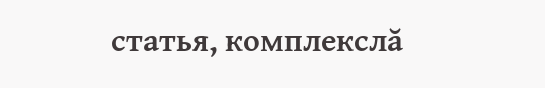статья, комплекслă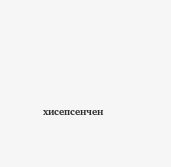хисепсенчен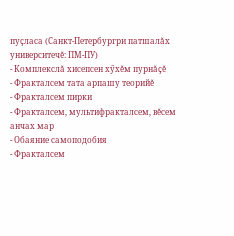пуçласа (Санкт-Петербургри патшалăх университечĕ: ПМ-ПУ)
- Комплекслă хисепсен хӳхĕм пурнăçĕ
- Фракталсем тата арпашу теорийĕ
- Фракталсем пирки
- Фракталсем, мультифракталсем, вĕсем анчах мар
- Обаяние самоподобия
- Фракталсем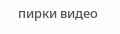пирки видео